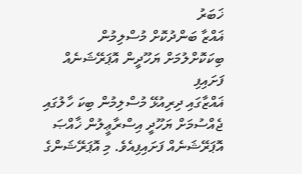ޚަބަރު
ޣައްޒާ ބަންދުކޮށް މުސްލިމުން ބިކަކޮށްލުމަށް ޔަހޫދީން އޮޕަރޭޝަނެއް ފަށައިފި
ޣައްޒާގައި ދިރިއުޅޭ މުސްލިމުން ބިކަ ހާލުގައި ޖެއްސުމަށް ޔަހޫދީ އިސްރާޢީލުން ޚާއްޞަ އޮޕަރޭޝަނެއް ފަށައިފިއެވެ. މި އޮޕަރޭޝަންގެ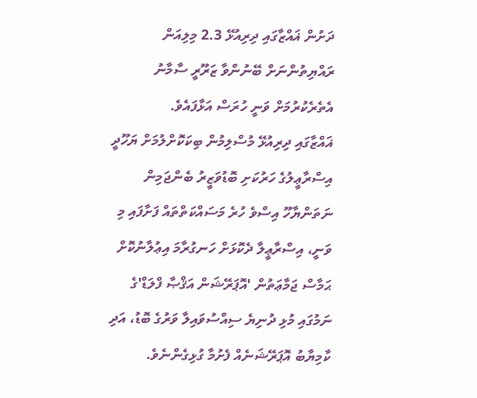ދަށުން ޣައްޒާގައި ދިރިއުޅޭ 2.3 މިލިއަން ރައްޔިތުންނަށް ބޭނުންވާ ޒަރޫރީ ސާމާނު އެތެރެކުރުމަށް ވަނީ ހުރަސް އަޅާފައެވެ.
ޣައްޒާގައި ދިރިއުޅޭ މުސްލިމުން ބިކަކޮށްލުމަށް ޔަހޫދީ އިސްރާޢީލުގެ ހަރުކަށި ބޮޑުވަޒީރު ބެންޖަމިން ނަތަންޔާހޫ އިސްވެ ހުރެ މަސައްކަތްތައް ފަށާފައި މި ވަނީ، އިސްރާޢީލާ ދެކޮޅަށް ހަނގުރާމަ އިޢުލާނުކޮށް ޙަމާސް ޖަމާޢަތުން 'އޮޕަރޭޝަން އަޤްޞާ ފްލަޑް'ގެ ނަމުގައި މުޅި ދުނިޔެ ސިއްސުވައިލާ ވަރުގެ ބޮޑު، އަދި ކާމިޔާބު އޮޕަރޭޝަނެއް ފެށުމާ ގުޅިގެންނެވެ.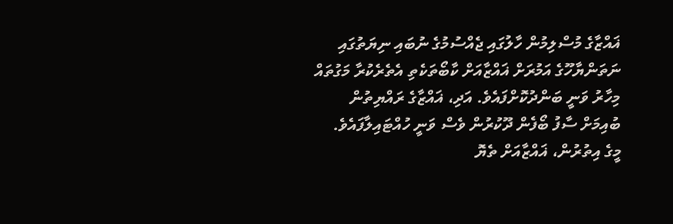ޣައްޒާގެ މުސްލިމުން ހާލުގައި ޖެއްސުމުގެ ނުބައި ނިޔަތުގައި ނަތަންޔާހޫގެ އަމުރަށް ޣައްޒާއަށް ކާބޯތަކެތި އެތެރެކުރާ މަގުތައް މިހާރު ވަނީ ބަންދުކޮށްފައެވެ. އަދި، ޣައްޒާގެ ރައްޔިތުން ބުއިމަށް ސާފު ބޯފެން ދޫކުރުން ވެސް ވަނީ ހުއްޓައިލާފައެވެ. މީގެ އިތުރުން، ޣައްޒާއަށް ތެޔޮ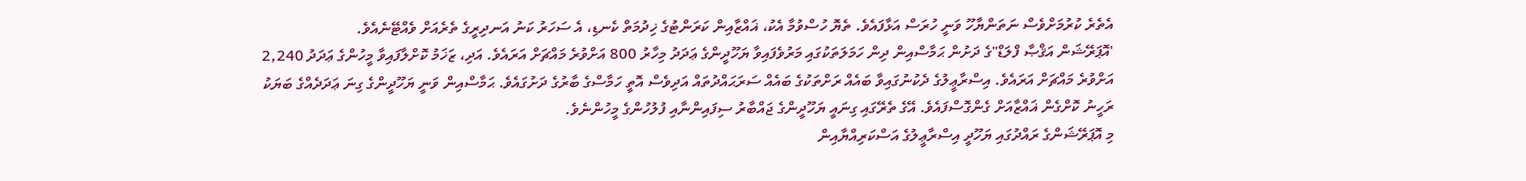އެތެރެ ކުރުމަށްވެސް ނަތަންޔާހޫ ވަނީ ހުރަސް އަޅާފައެވެ. ތެޔޮ ހުސްވުމާ އެކު، ޣައްޒާއިން ކަރަންޓުގެ ޚިދުމަތް ކެނޑި، އެ ސަހަރު ކަނު އަނދިރީގެ ތެރެއަށް ވެއްޓޭނެއެވެ.
'އޮޕަރޭޝަން އަޤްޞާ ފްލަޑް"ގެ ދަށުން ޙަމާސްއިން ދިން ހަމަލަތަކުގައި މަރުވެފައިވާ ޔަހޫދީންގެ ޢަދަދު މިހާރު 800 އަށްވުރެ މައްޗަށް އަރައެވެ. އަދި، ޒަޚަމު ކޮށްލާފައިވާ މީހުންގެ ޢަދަދު 2,240 އަށްވުރެ މައްޗަށް އަރައެވެ. އިސްރާޢީލުގެ ދެކުނުގައިވާ ބައެއް ރަށްތަކުގެ ބައެއް ސަރަޙައްދުތައް އަދިވެސް އޮތީ ހަމާސްގެ ބާރުގެ ދަށުގައެވެ. ޙަމާސްއިން ވަނީ ޔަހޫދީންގެ ގިނަ ޢަދަދެއްގެ ބަޔަކު ރަހީނު ކޮށްގެން ޣައްޒާއަށް ގެންގޮސްފައެވެ. އޭގެ ތެރޭގައި ގިނައީ ޔަހޫދީންގެ ޖައްބާރު ސިފައިންނާއި ފުލުހުންގެ މީހުންނެވެ.
މި އޮޕަރޭޝަންގެ ރައްދުގައި ޔަހޫދީ އިސްރާޢީލުގެ އަސްކަރިއްޔާއިން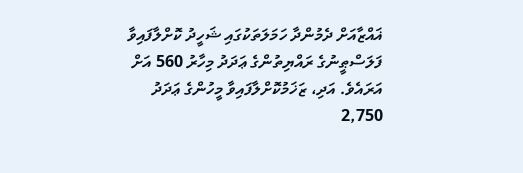ޣައްޒާއަށް ދެމުންދާ ހަމަލަތަކުގައި ޝަހީދު ކޮށްލާފައިވާ ފަލަސްޠީނުގެ ރައްޔިތުންގެ ޢަދަދު މިހާރު 560 އަށް އަރައެވެ. އަދި، ޒަޚަމުކޮށްލާފައިވާ މީހުންގެ ޢަދަދު 2,750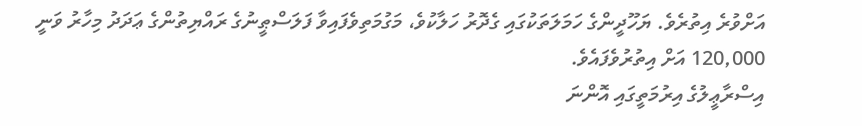އަށްވުރެ އިތުރެވެ. ޔަހޫދީންގެ ހަމަލަތަކުގައި ގެދޮރު ހަލާކުވެ، މަގުމަތިވެފައިވާ ފަލަސްޠީނުގެ ރައްޔިތުންގެ ޢަދަދު މިހާރު ވަނީ 120,000 އަށް އިތުރުވެފައެވެ.
އިސްރާޢީލުގެ އިރުމަތީގައި އޮންނަ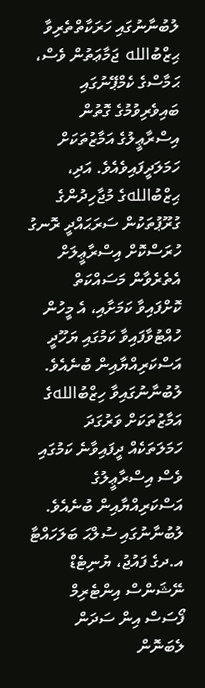ލުބުނާނުގައި ހަރަކާތްތެރިވާ ޙިޒްބުالله ޖަމާޢަތުން ވެސް، ޙަމާސްގެ ކެމްޕޭނުގައި ބައިވެރިވުމުގެ ގޮތުން އިސްރާޢީލުގެ އަމާޒުތަކަށް ހަމަލަދީފައިވެއެވެ. އަދި، ޙިޒްބުاللهގެ މުޖާހިދުންގެ ގުރޫޕުތަކުން ސަރަޙައްދީ ރޮނގު ހުރަސްކޮށް އިސްރާޢީލަށް އެތެރެވާން މަސައްކަތް ކޮށްފައިވާ ކަމަށާއި، އެ މީހުން ހުއްޓުވާފައިވާ ކަމުގައި ޔަހޫދީ އަސްކަރިއްޔާއިން ބުނެއެވެ.
ލުބުނާނުގައިވާ ހިޒްބުاللهގެ އަމާޒުތަކަށް ވަރުގަދަ ހަމަލަތަކެއް ދީފައިވާނެ ކަމުގައި ވެސް އިސްރާޢީލުގެ އަސްކަރިއްޔާއިން ބުނެއެވެ. ލުބުނާނުގައި ސުލްޙަ ބަލަހައްޓާ އ.ދގެ ފައުޖު، ޔުނިޓެޑް ނޭޝަންސް އިންޓެރިމް ފޯސަސް އިން ސަދަން ލެބަނޮން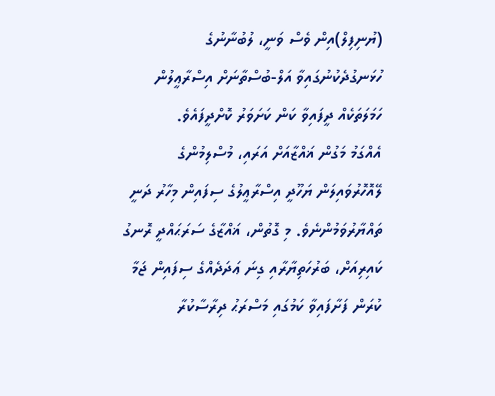(ޔުނިފިލް)އިން ވެސް ވަނީ، ލުބުނާނުގެ ހުޅަނގުދެކުނުގައިވާ އަލް-ބުސްތާނަށް އިސްރާޢީލުން ހަމަލަތަކެއް ދީފައިވާ ކަން ކަށަވަރު ކޮށްދީފައެވެ.
އެއްގަމު މަގުން ޣައްޒާއަށް އަރައި، މުސްލިމުންގެ ލޭއޮހޮރުވައިލަން ޔަހޫދީ އިސްރާޢީލުގެ ސިފައިން މިހާރު ދަނީ ތައްޔާރުވަމުންނެވެ. މި ގޮތުން، ޣައްޒާގެ ސަރަޙައްދީ ރޮނގު ކައިރިއަށް، ބަރުހަތިޔާރާއި ގިނަ ޢަދަދެއްގެ ސިފައިން ޖަމާ ކުރަން ފަށާފައިވާ ކަމުގައި މަސްރަޙު ދިރާސާކުރާ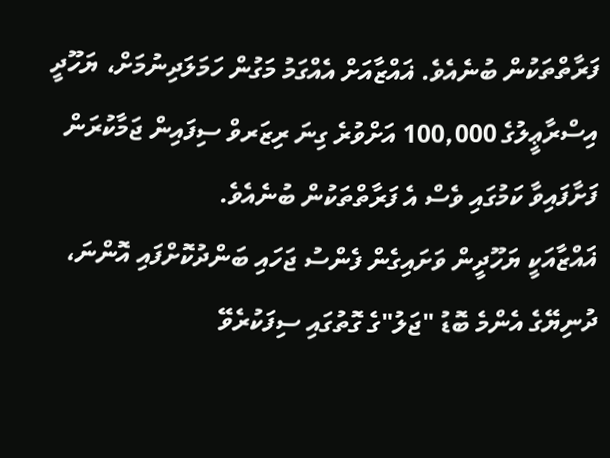ފަރާތްތަކުން ބުނެއެވެ. ޣައްޒާއަށް އެއްގަމު މަގުން ހަމަލަދިނުމަށް، ޔަހޫދީ އިސްރާޢީލުގެ 100,000 އަށްވުރެ ގިނަ ރިޒަރވް ސިފައިން ޖަމާކުރަން ފަށާފައިވާ ކަމުގައި ވެސް އެ ފަރާތްތަކުން ބުނެއެވެ.
ޣައްޒާއަކީ ޔަހޫދީން ވަށައިގެން ފެންސު ޖަހައި ބަންދުކޮށްފައި އޮންނަ، ދުނިޔޭގެ އެންމެ ބޮޑު "ޖަލު"ގެ ގޮތުގައި ސިފަކުރެވޭ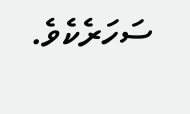ސަހަރެކެވެ.